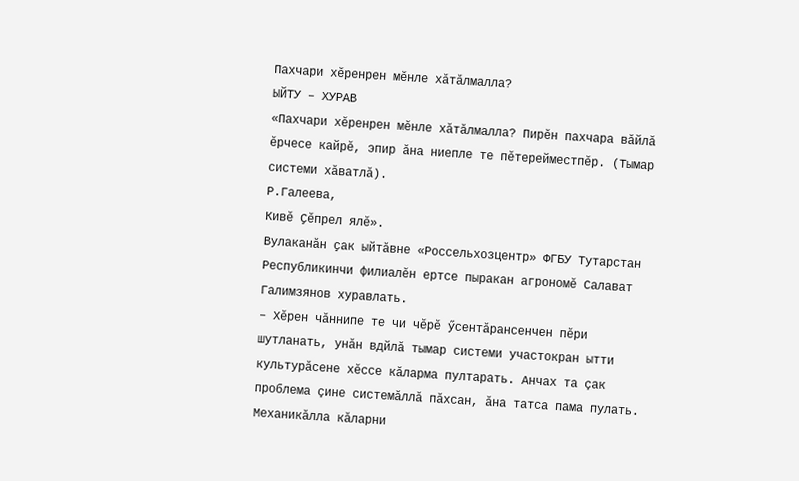Пахчари хӗренрен мӗнле хӑтӑлмалла?
ЫЙТУ – ХУРАВ
«Пахчари хӗренрен мӗнле хӑтӑлмалла? Пирӗн пахчара вӑйлӑ ӗрчесе кайрӗ, эпир ӑна ниепле те пӗтерейместпӗр. (Тымар системи хӑватлӑ).
Р.Галеева,
Кивӗ Ҫӗпрел ялӗ».
Вулаканӑн ҫак ыйтӑвне «Россельхозцентр» ФГБУ Тутарстан Республикинчи филиалӗн ертсе пыракан агрономӗ Салават Галимзянов хуравлать.
– Хӗрен чӑннипе те чи чӗрӗ ӳсентӑрансенчен пӗри шутланать, унӑн вдйлă тымар системи участокран ытти культурӑсене хӗссе кӑларма пултарать. Анчах та çак проблема çине системӑллӑ пӑхсан, ӑна татса пама пулать.
Механикӑлла кӑларни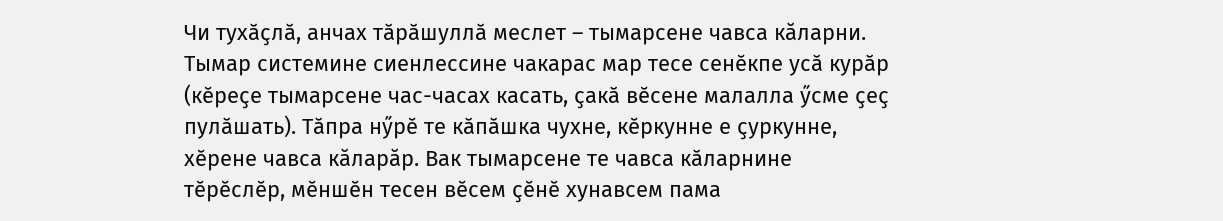Чи тухӑҫлӑ, анчах тӑрӑшуллӑ меслет – тымарсене чавса кăларни. Тымар системине сиенлессине чакарас мар тесе сенӗкпе усӑ курӑр (кӗреҫе тымарсене час-часах касать, ҫакӑ вӗсене малалла ӳсме ҫеҫ пулӑшать). Тӑпра нӳрӗ те кӑпӑшка чухне, кӗркунне е ҫуркунне, хӗрене чавса кăларăр. Вак тымарсене те чавса кӑларнине тӗрӗслӗр, мӗншӗн тесен вӗсем ҫӗнӗ хунавсем пама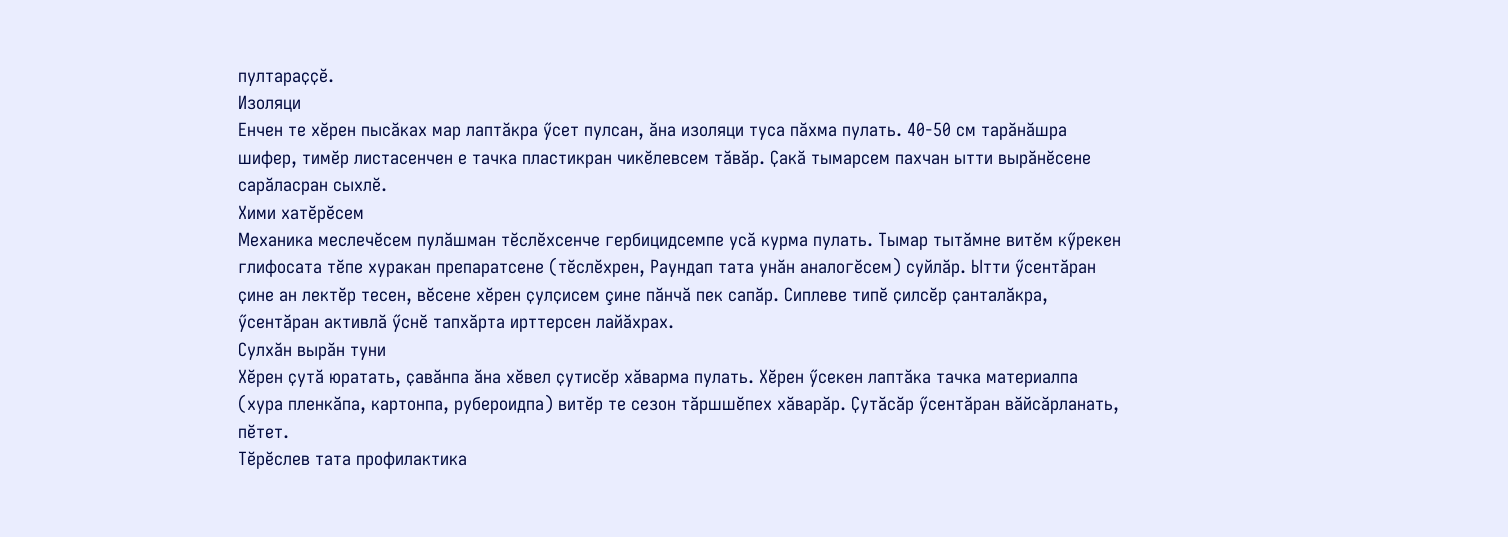пултараҫҫӗ.
Изоляци
Енчен те хӗрен пысӑках мар лаптӑкра ӳсет пулсан, ӑна изоляци туса пӑхма пулать. 40-50 см тарӑнӑшра шифер, тимӗр листасенчен е тачка пластикран чикӗлевсем тăвăр. Ҫакӑ тымарсем пахчан ытти вырăнӗсене сарӑласран сыхлӗ.
Хими хатӗрӗсем
Механика меслечӗсем пулӑшман тӗслӗхсенче гербицидсемпе усӑ курма пулать. Тымар тытӑмне витӗм кӳрекен глифосата тӗпе хуракан препаратсене (тӗслӗхрен, Раундап тата унӑн аналогӗсем) суйлӑр. Ытти ӳсентӑран ҫине ан лектӗр тесен, вӗсене хӗрен ҫулҫисем çине пӑнчӑ пек сапăр. Сиплеве типӗ ҫилсӗр ҫанталӑкра, ӳсентӑран активлă ӳснӗ тапхӑрта ирттерсен лайӑхрах.
Сулхӑн вырăн туни
Хӗрен ҫутӑ юратать, ҫавӑнпа ӑна хӗвел ҫутисӗр хӑварма пулать. Хӗрен ӳсекен лаптӑка тачка материалпа (хура пленкӑпа, картонпа, рубероидпа) витӗр те сезон тӑршшӗпех хӑварӑр. Ҫутӑсӑр ӳсентӑран вӑйсӑрланать, пӗтет.
Тӗрӗслев тата профилактика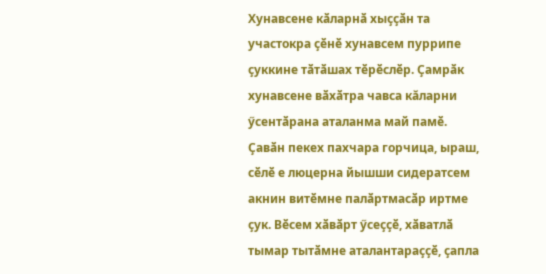Хунавсене кӑларнӑ хыҫҫӑн та участокра ҫӗнӗ хунавсем пуррипе ҫуккине тӑтӑшах тӗрӗслӗр. Ҫамрӑк хунавсене вӑхӑтра чавса кăларни ӳсентӑрана аталанма май памӗ.
Ҫавӑн пекех пахчара горчица, ыраш, сӗлӗ е люцерна йышши сидератсем акнин витӗмне палӑртмасӑр иртме ҫук. Вӗсем хӑвӑрт ӳсеҫҫӗ, хӑватлӑ тымар тытӑмне аталантараҫҫӗ, ҫапла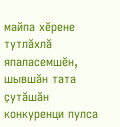майпа хӗрене тутлӑхлӑ япаласемшӗн, шывшӑн тата ҫутӑшӑн конкуренци пулса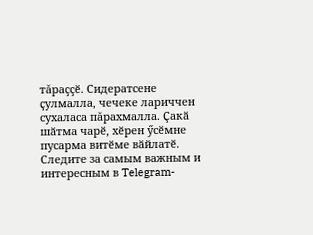тăраççӗ. Сидератсене ҫулмалла, чечеке лариччен сухаласа пăрахмалла. Ҫакӑ шӑтма чарӗ, хӗрен ӳсӗмне пусарма витӗме вӑйлатӗ.
Следите за самым важным и интересным в Telegram-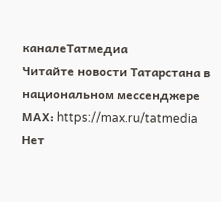каналеТатмедиа
Читайте новости Татарстана в национальном мессенджере MАХ: https://max.ru/tatmedia
Нет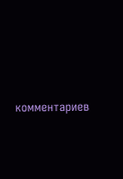комментариев